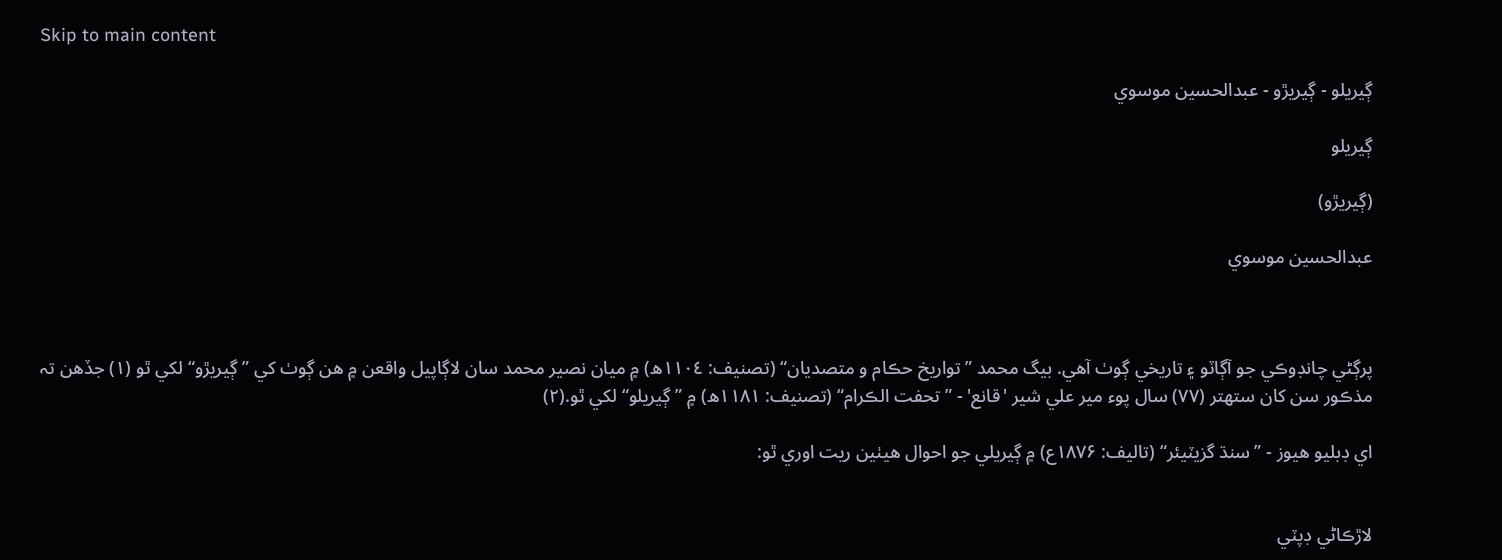Skip to main content

ڳيريلو - ڳيريڙو - عبدالحسين موسوي

ڳيريلو

(ڳيريڙو)

عبدالحسين موسوي



پرڳڻي چانڊوڪي جو آڳاٽو ۽ تاريخي ڳوٺ آهي. بيگ محمد ”تواريخ حڪام و متصديان“ (تصنيف: ١١٠٤ھ) ۾ ميان نصير محمد سان لاڳاپيل واقعن ۾ هن ڳوٺ کي ”ڳيريڙو“ لکي ٿو (۱) جڏهن تہ مذڪور سن کان ستھتر (۷۷) سال پوء مير علي شير 'قانع' - ”تحفت الڪرام“ (تصنيف: ١١٨١ھ) ۾ ”ڳيريلو“ لکي ٿو.(۲)

اي ڊبليو هيوز - ”سنڌ گزيٽيئر“ (تاليف: ۱۸۷۶ع) ۾ ڳيريلي جو احوال هيٺين ريت اوري ٿو:


لاڙڪاڻي ڊپٽي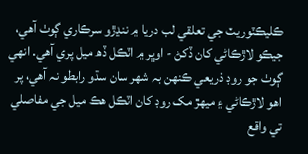ڪليڪٽوريٽ جي تعلقي لب دريا ۾ ننڍڙو سرڪاري ڳوٺ آهي، جيڪو لاڙڪاڻي کان ڏکڻ - اوڀر ۾ اٽڪل ڏھ ميل پري آهي. انھي ڳوٺ جو روڊ ذريعي ڪنھن بہ شھر سان سڌو رابطو نہ آهي، پر اهو لاڙڪاڻي ۽ ميھڙ مک روڊ کان اٽڪل هڪ ميل جي مفاصلي تي واقع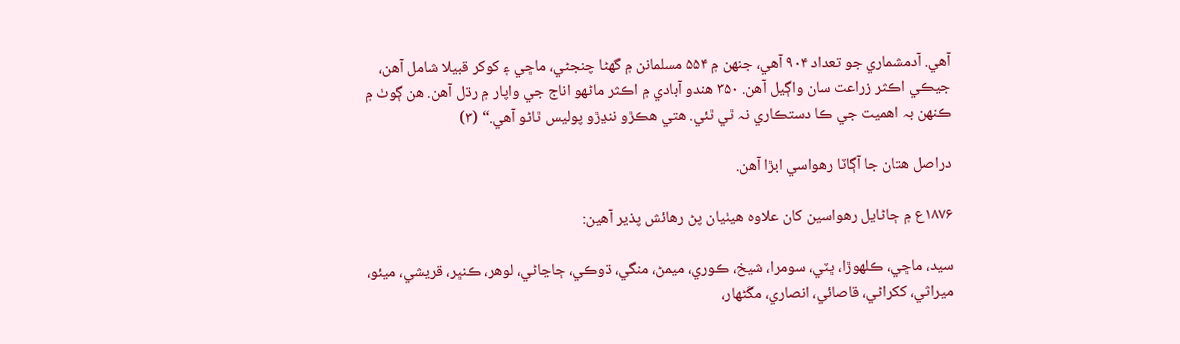آهي. آدمشماري جو تعداد ۹۰۴ آهي، جنھن ۾ ۵۵۴ مسلمانن ۾ گھڻا چنجڻي، ماڇي ۽ کوکر قبيلا شامل آهن، جيڪي اڪثر زراعت سان واڳيل آهن. ۳۵۰ هندو آبادي ۾ اڪثر ماڻھو اناج جي واپار ۾ رڌل آهن. هن ڳوٺ ۾ ڪنھن بہ اهميت جي ڪا دستڪاري نہ ٿي ٿئي. هتي هڪڙو ننڍڙو پوليس ٿاڻو آهي.“ (۳)

دراصل هتان جا آڳاٽا رهواسي ابڙا آهن.

۱۸۷۶ع ۾ ڄاڻايل رهواسين کان علاوه هيٺيان پڻ رهائش پذير آهين:

سيد، ماڇي، ڪلھوڙا، ڀٽي، سومرا، شيخ، ڪوري، ميمڻ، منگي، ڌوڪي، ڄاڃاڻي، لوهر، ڪنڀر، قريشي، ميئو، ميراثي، ککراڻي، قاصائي، انصاري، مڱڻھار،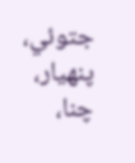جتوئي، پنهيار، چنا،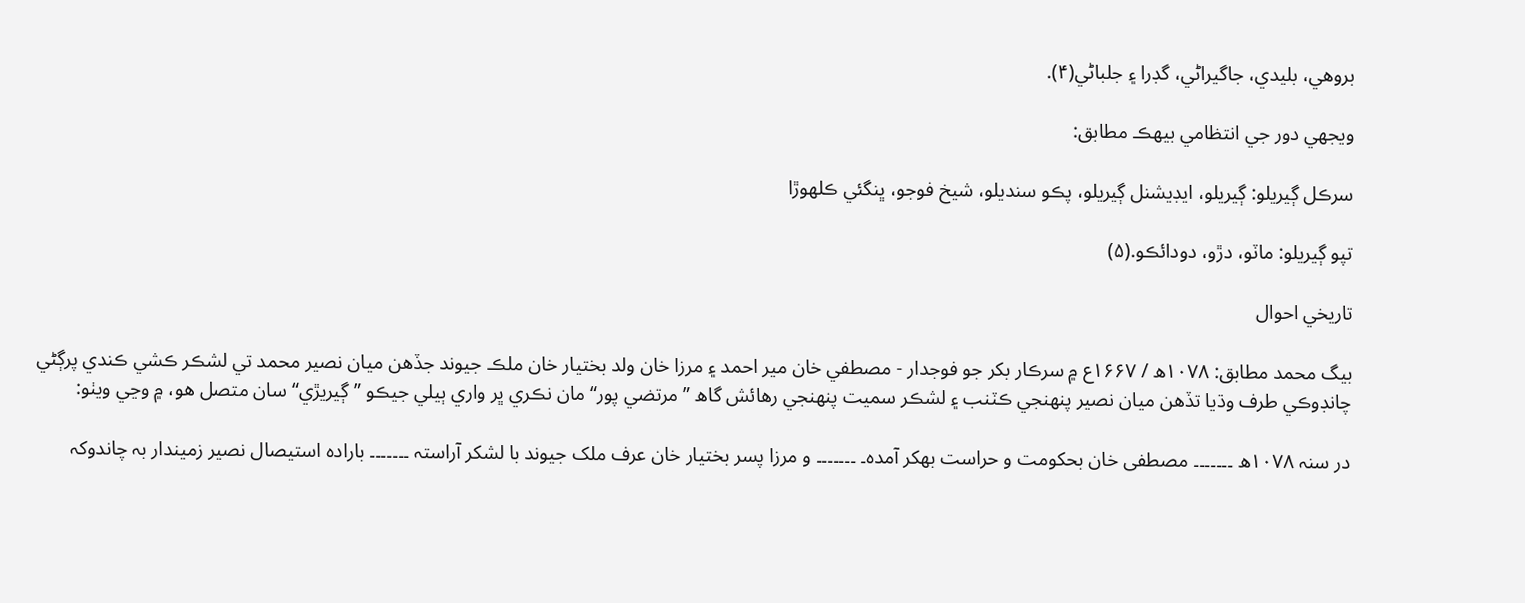بروهي، بليدي، جاگيراڻي، گڊرا ۽ جلباڻي(۴).

ويجھي دور جي انتظامي بيھڪ مطابق:

سرڪل ڳيريلو: ڳيريلو، ايڊيشنل ڳيريلو، پڪو سنديلو، شيخ فوجو، ڀنگئي ڪلھوڙا

تپو ڳيريلو: ماٽو، دڙو، دودائڪو.(۵)

تاريخي احوال

بيگ محمد مطابق: ١٠٧٨ھ / ۱۶۶۷ع ۾ سرڪار بکر جو فوجدار - مصطفي خان مير احمد ۽ مرزا خان ولد بختيار خان ملڪ جيوند جڏهن ميان نصير محمد تي لشڪر ڪشي ڪندي پرڳڻي چانڊوڪي طرف وڌيا تڏهن ميان نصير پنھنجي ڪٽنب ۽ لشڪر سميت پنھنجي رهائش گاھ ”مرتضي پور“ مان نڪري ڀر واري ٻيلي جيڪو ”ڳيريڙي“ سان متصل هو، ۾ وڃي ويٺو:

در سنہ ١٠٧٨ھ ۔۔۔۔۔۔۔ مصطفی خان بحکومت و حراست بھکر آمدہ۔ ۔۔۔۔۔۔۔ و مرزا پسر بختیار خان عرف ملک جیوند با لشکر آراستہ ۔۔۔۔۔۔۔ بارادہ استیصال نصیر زمیندار بہ چاندوکہ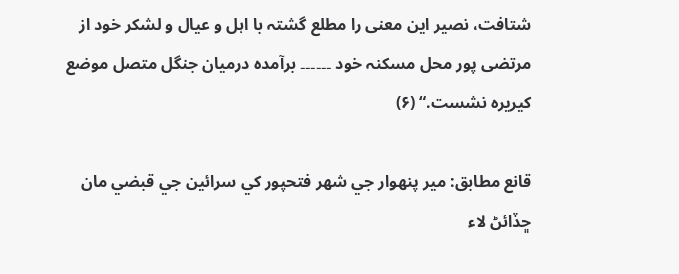شتافت، نصیر این معنی را مطلع گشتہ با اہل و عیال و لشکر خود از مرتضی پور محل مسکنہ خود ۔۔۔۔۔۔ برآمدہ درمیان جنگل متصل موضع کیریرہ نشست.“ (۶)

قانع مطابق: مير پنھوار جي شھر فتحپور کي سرائين جي قبضي مان ڇڏائڻ لاء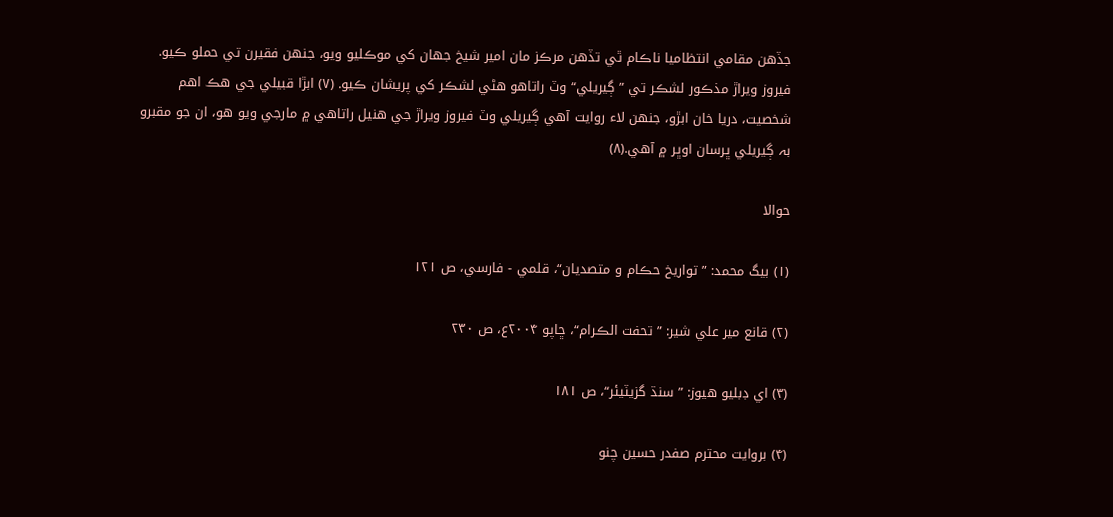جڏهن مقامي انتظاميا ناڪام ٿي تڏهن مرڪز مان امير شيخ جھان کي موڪليو ويو، جنھن فقيرن تي حملو ڪيو. فيروز ويراڙ مذڪور لشڪر تي ”ڳيريلي“ وٽ راتاهو هڻي لشڪر کي پريشان ڪيو. (۷) ابڙا قبيلي جي هڪ اهم شخصيت، دريا خان ابڙو، جنھن لاء روايت آهي ڳيريلي وٽ فيروز ويراڙ جي هنيل راتاهي ۾ مارجي ويو هو، ان جو مقبرو بہ ڳيريلي ڀرسان اوڀر ۾ آهي.(۸)

حوالا

(۱) بيگ محمد: ”تواريخ حڪام و متصديان“، قلمي - فارسي، ص ۱۲۱

(۲) قانع مير علي شير: ”تحفت الڪرام“، ڇاپو ۲۰۰۴ع، ص ۲۳۰

(۳) اي ڊبليو هيوز: ”سنڌ گزيٽيئر“، ص ۱۸۱

(۴) بروايت محترم صفدر حسين چنو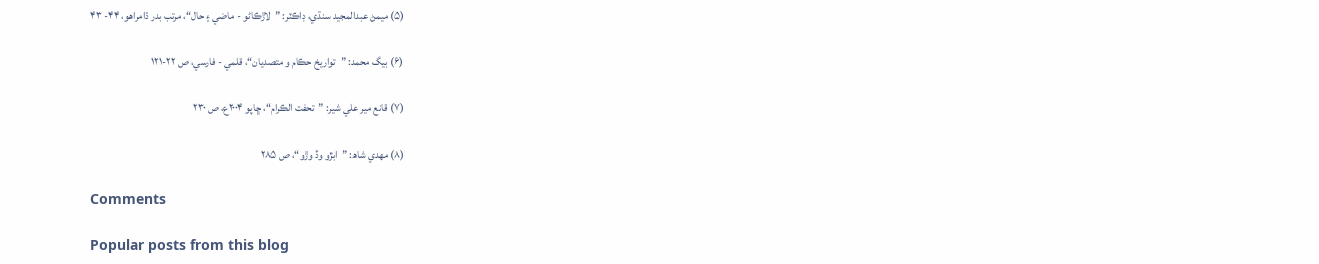(۵) ميمڻ عبدالمجيد سنڌي، ڊاڪٽر: ”لاڙڪاڻو - ماضي ۽ حال“، مرتب بدر ڌامراهو، ۴۴- ۴۳

(۶) بيگ محمد: ”تواريخ حڪام و متصديان“، قلمي - فارسي، ص ۲۲-۱۲۱

(۷) قانع مير علي شير: ”تحفت الڪرام“، ڇاپو ۲۰۰۴ع، ص ۲۳۰

(۸) مھدي شاھ: ”ابڙو وڏ وڙو“، ص ۲۸۵

Comments

Popular posts from this blog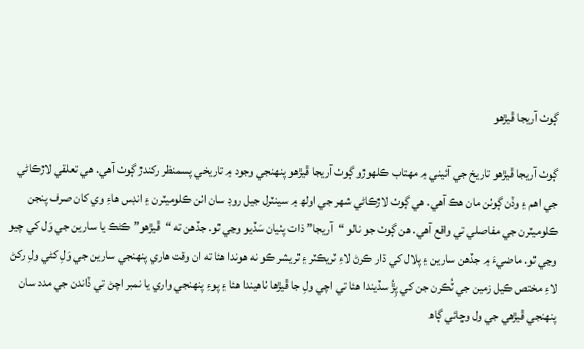ڳوٺ آريجا ڦيڙھو

ڳوٺ آريجا ڦيڙھو تاريخ جي آئيني ۾ مھتاب ڪلھوڙو ڳوٺ آريجا ڦيڙھو پنھنجي وجود ۾ تاريخي پسمنظر رکندڙ ڳوٺ آهي. هي تعلقي لاڙڪاڻي جي اهم ۽ وڏن ڳوٺن مان هڪ آهي. هي ڳوٺ لاڙڪاڻي شھر جي اولھ ۾ سينٽرل جيل روڊ سان اٺن ڪلوميٽرن ۽ انڊس هاءِ وي کان صرف پنجن ڪلوميٽرن جي مفاصلي تي واقع آهي. هن ڳوٺ جو نالو “آريجا” ذات پٺيان سَڏيو وڃي ٿو. جڏهن ته “ڦيڙهو” ڪڻڪ يا سارين جي وَل کي چيو وڃي ٿو. ماضيءَ ۾ جڏهن سارين ۽ پلال کي ڌار ڪرڻ لاءِ ٽريڪٽر ۽ ٿريشر ڪو نه هوندا هئا ته ان وقت ھاري پنھنجي سارين جي وَلِ کڻي ولِ رکڻ لاءِ مختص ڪيل زمين جي ٽُڪرن جن کي پِڙُ سڏيندا هئا تي اچي ولِ جا ڦيڙها ٺاهيندا هئا ۽ پوءِ پنھنجي واري يا نمبر اچڻ تي ڏاندن جي مدد سان پنھنجي ڦيڙھي جي ول وڇائي ڳاھ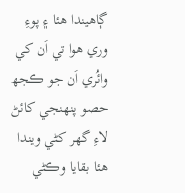ڳاهيندا هئا ۽ پوءِ وري هوا تي اَن کي وائُري اَن جو ڪجھ حصو پنهنجي کائڻ لاءِ گهر کڻي ويندا هئا بقايا وڪڻي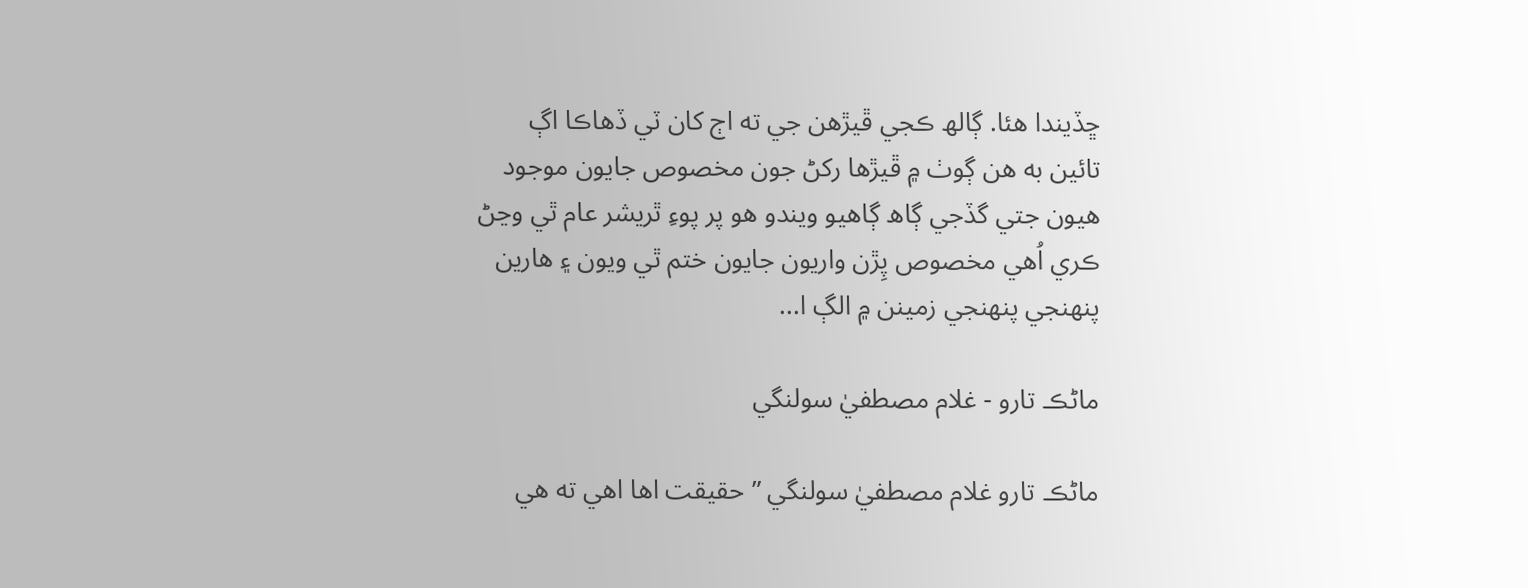ڇڏيندا هئا. ڳالھ ڪجي ڦيڙهن جي ته اڄ کان ٽي ڏهاڪا اڳ تائين به هن ڳوٺ ۾ ڦيڙها رکڻ جون مخصوص جايون موجود هيون جتي گڏجي ڳاھ ڳاهيو ويندو هو پر پوءِ ٿريشر عام ٿي وڃڻ ڪري اُهي مخصوص پِڙن واريون جايون ختم ٿي ويون ۽ هارين پنهنجي پنهنجي زمينن ۾ الڳ ا...

ماڻڪ تارو - غلام مصطفيٰ سولنگي

ماڻڪ تارو غلام مصطفيٰ سولنگي ”حقيقت اها اهي ته هي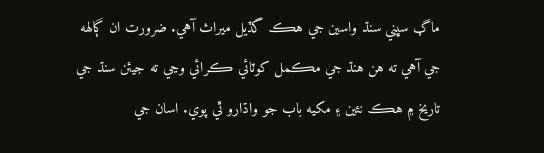ماڳ سڀني سنڌ واسين جي هڪ گڏيل ميراث آهي. ضرورت ان ڳالهه جي آهي ته هن هنڌ جي مڪمل کوٽائي ڪرائي وڃي ته جيئن سنڌ جي تاريخ ۾ هڪ نئين ۽ مکيه باب جو واڌارو ٿي پوي. اسان جي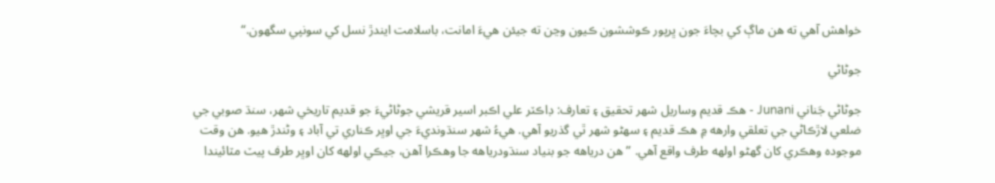خواهش آهي ته هن ماڳ کي بچاءَ جون ڀرپور ڪوششون ڪيون وڃن ته جيئن هيءَ امانت، باسلامت ايندڙ نسل کي سونپي سگهون.“

جوڻاڻي

جوڻاڻي جَناني Junani - هڪ قديم وساريل شهر تحقيق ۽ تعارف: ڊاڪٽر علي اڪبر اسير قريشي جوڻاڻيءَ جو قديم تاريخي شهر، سنڌ صوبي جي ضلعي لاڙڪاڻي جي تعلقي وارهه ۾ هڪ قديم ۽ سهڻو شهر ٿي گذريو آهي. هيءُ شهر سنڌونديءَ جي اوڀر ڪناري تي آباد ۽ وڻندڙ هيو. هن وقت موجوده وهڪري کان گهڻو اولهه طرف واقع آهي. ”هن درياهه جو بنياد سنڌودرياهه جا وهڪرا آهن، جيڪي اولهه کان اوڀر طرف پيٽ مٽائيندا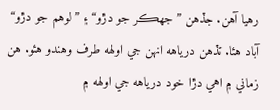رهيا آهن. جڏهن ”جهڪر جو دڙو“ ۽ ”لوهم جو دڙو“ آباد هئا. تڏهن درياهه انهن جي اولهه طرف وهندو هئو. هن زماني ۾ اهي دڙا خود درياهه جي اولهه ۾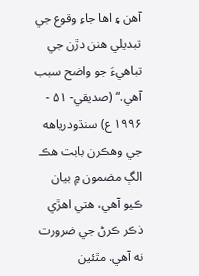آهن ۽ اها جاءِ وقوع جي تبديلي هنن دڙن جي تباهيءَ جو واضح سبب آهي.“ (صديقي- ۵۱ - ۱۹۹۶ ع) سنڌودرياهه جي وهڪرن بابت هڪ الڳ مضمون ۾ بيان ڪيو آهي، هتي اهڙي ذڪر ڪرڻ جي ضرورت نه آهي. مٿئين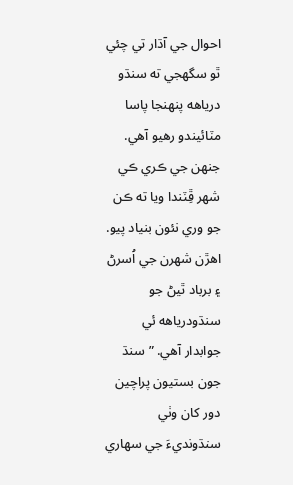احوال جي آڌار تي چئي ٿو سگهجي ته سنڌو درياهه پنهنجا پاسا مٽائيندو رهيو آهي. جنهن جي ڪري ڪي شهر ڦِٽندا ويا ته ڪن جو وري نئون بنياد پيو. اهڙن شهرن جي اُسرڻ ۽ برباد ٿيڻ جو سنڌودرياهه ئي جوابدار آهي. ”سنڌ جون بستيون پراچين دور کان وٺي سنڌونديءَ جي سهاري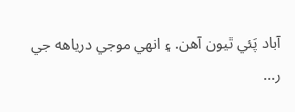آباد پَئي ٿيون آهن. ۽ انهي موجي درياهه جي ر...